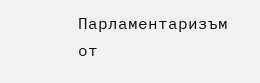Парламентаризъм от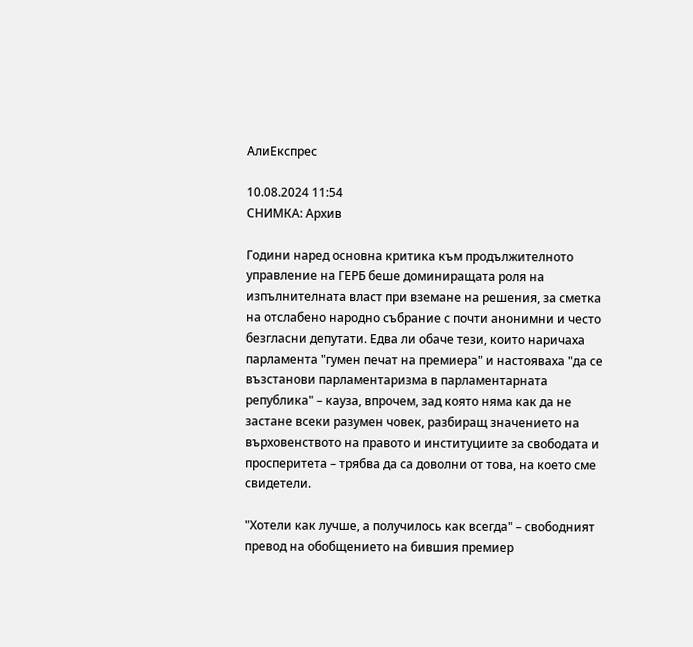АлиЕкспрес

10.08.2024 11:54
СНИМКА: Архив

Години наред основна критика към продължителното управление на ГЕРБ беше доминиращата роля на изпълнителната власт при вземане на решения, за сметка на отслабено народно събрание с почти анонимни и често безгласни депутати. Едва ли обаче тези, които наричаха парламента "гумен печат на премиера" и настояваха "да се възстанови парламентаризма в парламентарната република" – кауза, впрочем, зад която няма как да не застане всеки разумен човек, разбиращ значението на върховенството на правото и институциите за свободата и просперитета – трябва да са доволни от това, на което сме свидетели.

"Хотели как лучше, а получилось как всегда" – свободният превод на обобщението на бившия премиер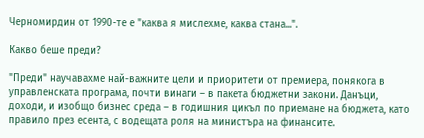Черномирдин от 1990-те е "каква я мислехме, каква стана...".

Какво беше преди?

"Преди" научавахме най-важните цели и приоритети от премиера, понякога в управленската програма, почти винаги – в пакета бюджетни закони. Данъци, доходи, и изобщо бизнес среда – в годишния цикъл по приемане на бюджета, като правило през есента, с водещата роля на министъра на финансите.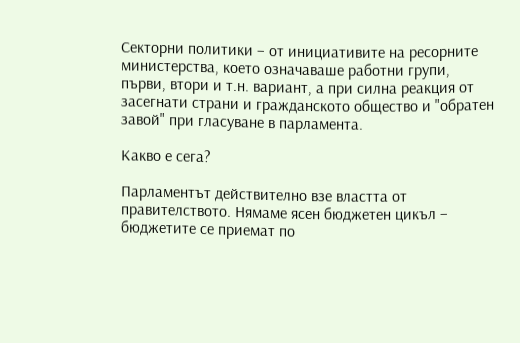Секторни политики – от инициативите на ресорните министерства, което означаваше работни групи, първи, втори и т.н. вариант, а при силна реакция от засегнати страни и гражданското общество и "обратен завой" при гласуване в парламента.

Какво е сега?

Парламентът действително взе властта от правителството. Нямаме ясен бюджетен цикъл – бюджетите се приемат по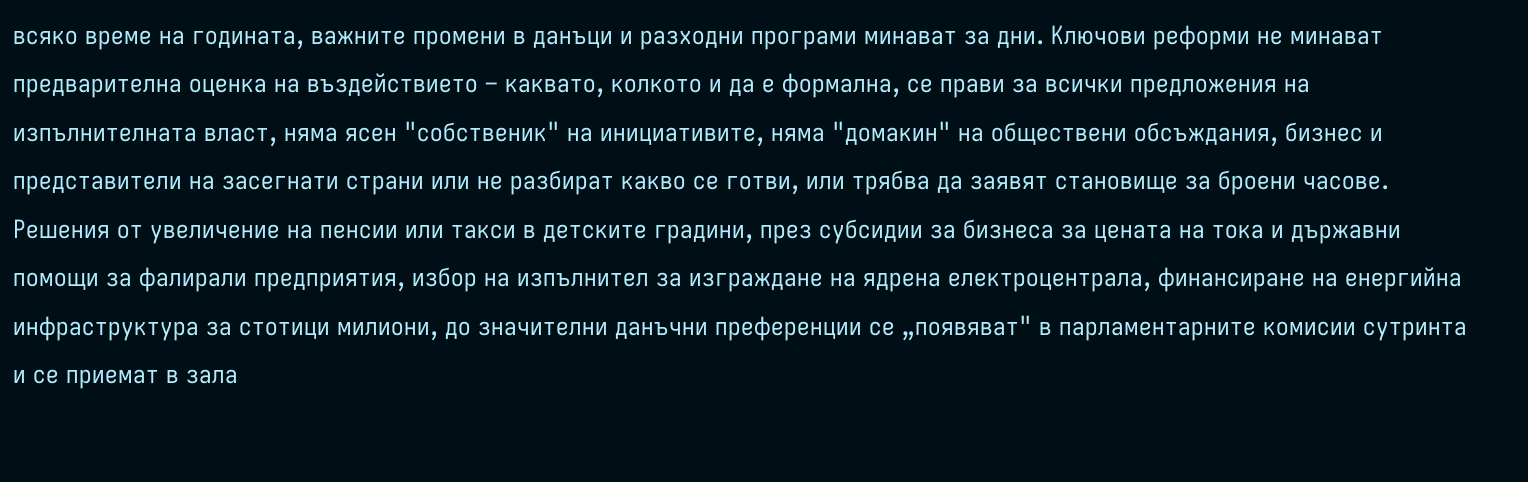всяко време на годината, важните промени в данъци и разходни програми минават за дни. Ключови реформи не минават предварителна оценка на въздействието – каквато, колкото и да е формална, се прави за всички предложения на изпълнителната власт, няма ясен "собственик" на инициативите, няма "домакин" на обществени обсъждания, бизнес и представители на засегнати страни или не разбират какво се готви, или трябва да заявят становище за броени часове. Решения от увеличение на пенсии или такси в детските градини, през субсидии за бизнеса за цената на тока и държавни помощи за фалирали предприятия, избор на изпълнител за изграждане на ядрена електроцентрала, финансиране на енергийна инфраструктура за стотици милиони, до значителни данъчни преференции се „появяват" в парламентарните комисии сутринта и се приемат в зала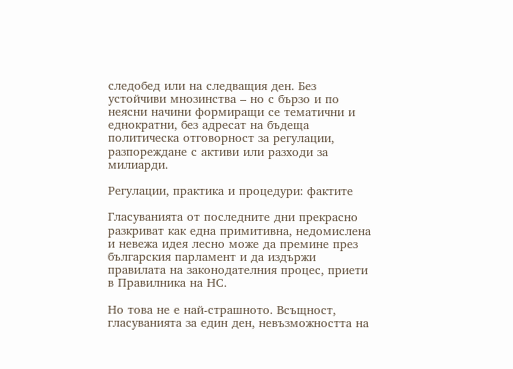следобед или на следващия ден. Без устойчиви мнозинства – но с бързо и по неясни начини формиращи се тематични и еднократни, без адресат на бъдеща политическа отговорност за регулации, разпореждане с активи или разходи за милиарди.

Регулации, практика и процедури: фактите

Гласуванията от последните дни прекрасно разкриват как една примитивна, недомислена и невежа идея лесно може да премине през българския парламент и да издържи правилата на законодателния процес, приети в Правилника на НС.

Но това не е най-страшното. Всъщност, гласуванията за един ден, невъзможността на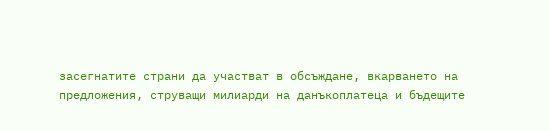засегнатите страни да участват в обсъждане, вкарването на предложения, струващи милиарди на данъкоплатеца и бъдещите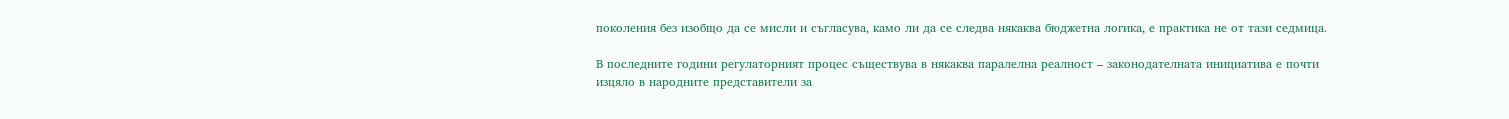поколения без изобщо да се мисли и съгласува, камо ли да се следва някаква бюджетна логика, е практика не от тази седмица.

В последните години регулаторният процес съществува в някаква паралелна реалност – законодателната инициатива е почти изцяло в народните представители за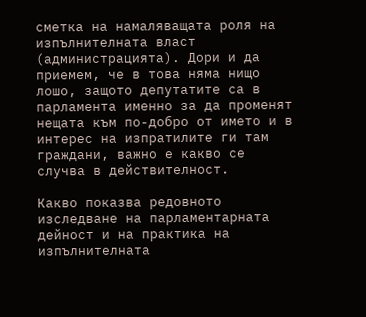сметка на намаляващата роля на изпълнителната власт (администрацията). Дори и да приемем, че в това няма нищо лошо, защото депутатите са в парламента именно за да променят нещата към по-добро от името и в интерес на изпратилите ги там граждани, важно е какво се случва в действителност.

Какво показва редовното изследване на парламентарната дейност и на практика на изпълнителната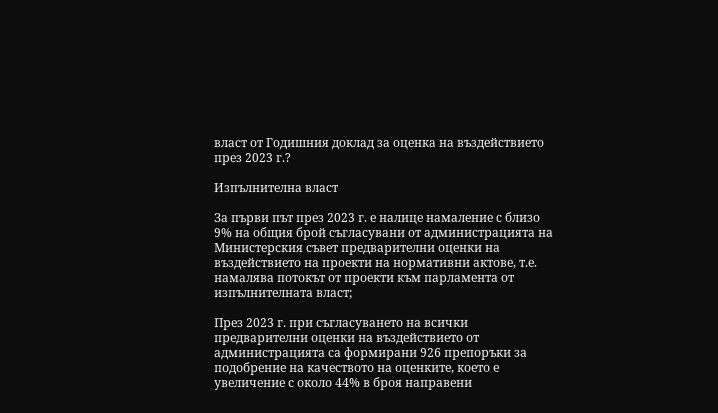власт от Годишния доклад за оценка на въздействието през 2023 г.?

Изпълнителна власт

За първи път през 2023 г. е налице намаление с близо 9% на общия брой съгласувани от администрацията на Министерския съвет предварителни оценки на въздействието на проекти на нормативни актове, т.е. намалява потокът от проекти към парламента от изпълнителната власт;

През 2023 г. при съгласуването на всички предварителни оценки на въздействието от администрацията са формирани 926 препоръки за подобрение на качеството на оценките, което е увеличение с около 44% в броя направени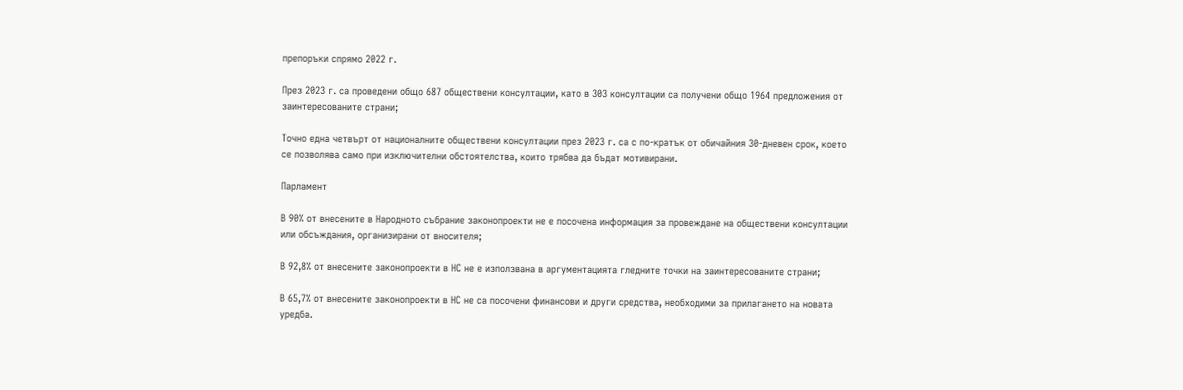препоръки спрямо 2022 г.

През 2023 г. са проведени общо 687 обществени консултации, като в 303 консултации са получени общо 1964 предложения от заинтересованите страни;

Точно една четвърт от националните обществени консултации през 2023 г. са с по-кратък от обичайния 30-дневен срок, което се позволява само при изключителни обстоятелства, които трябва да бъдат мотивирани.

Парламент

В 90% от внесените в Народното събрание законопроекти не е посочена информация за провеждане на обществени консултации или обсъждания, организирани от вносителя;

В 92,8% от внесените законопроекти в НС не е използвана в аргументацията гледните точки на заинтересованите страни;

В 65,7% от внесените законопроекти в НС не са посочени финансови и други средства, необходими за прилагането на новата уредба.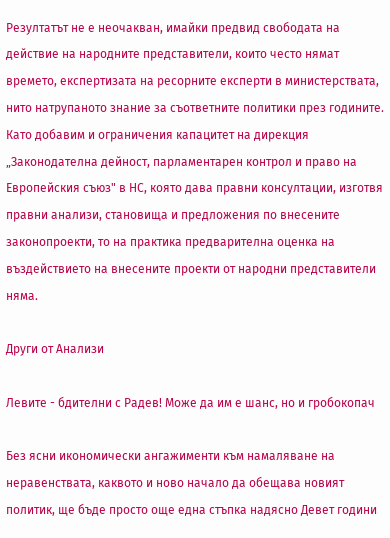Резултатът не е неочакван, имайки предвид свободата на действие на народните представители, които често нямат времето, експертизата на ресорните експерти в министерствата, нито натрупаното знание за съответните политики през годините. Като добавим и ограничения капацитет на дирекция „Законодателна дейност, парламентарен контрол и право на Европейския съюз" в НС, която дава правни консултации, изготвя правни анализи, становища и предложения по внесените законопроекти, то на практика предварителна оценка на въздействието на внесените проекти от народни представители няма.

Други от Анализи

Левите - бдителни с Радев! Може да им е шанс, но и гробокопач

Без ясни икономически ангажименти към намаляване на неравенствата, каквото и ново начало да обещава новият политик, ще бъде просто още една стъпка надясно Девет години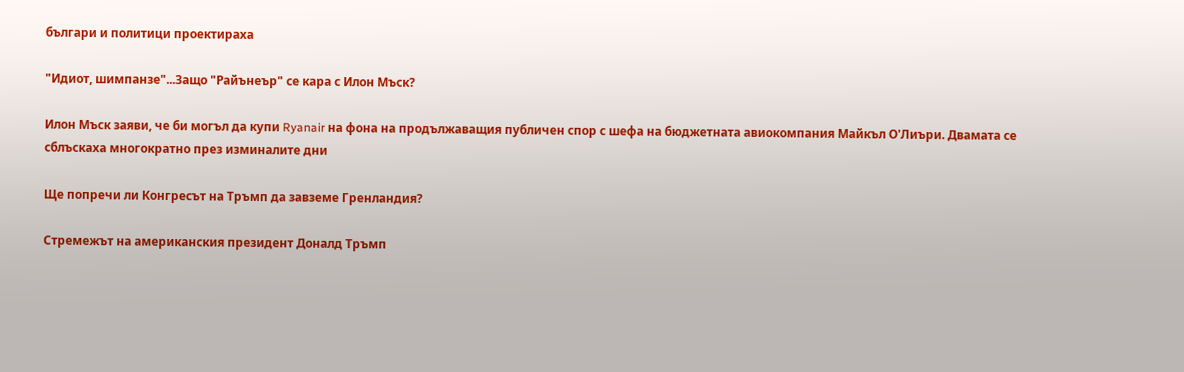българи и политици проектираха

"Идиот, шимпанзе"...Защо "Райънеър" се кара с Илон Мъск?

Илон Мъск заяви, че би могъл да купи Ryanair на фона на продължаващия публичен спор с шефа на бюджетната авиокомпания Майкъл О'Лиъри. Двамата се сблъскаха многократно през изминалите дни

Ще попречи ли Конгресът на Тръмп да завземе Гренландия?

Стремежът на американския президент Доналд Тръмп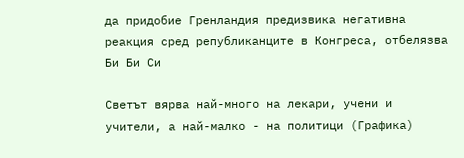да придобие Гренландия предизвика негативна реакция сред републиканците в Конгреса, отбелязва Би Би Си

Светът вярва най-много на лекари, учени и учители, а най-малко - на политици (Графика)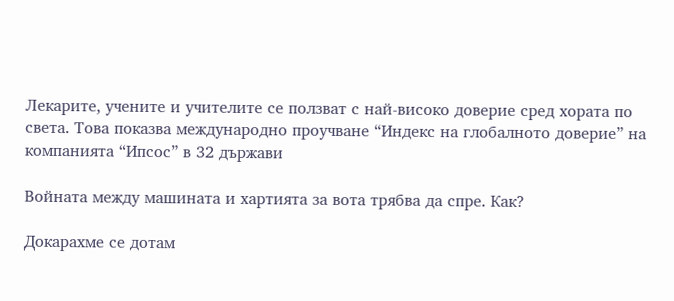Лекарите, учените и учителите се ползват с най-високо доверие сред хората по света. Това показва международно проучване “Индекс на глобалното доверие” на компанията “Ипсос” в 32 държави

Войната между машината и хартията за вота трябва да спре. Как?

Докарахме се дотам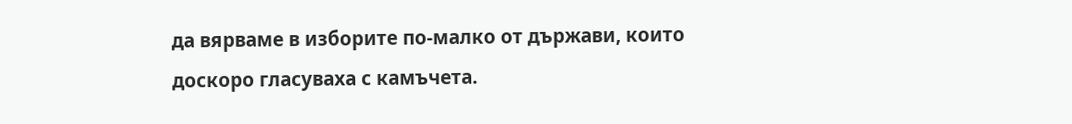да вярваме в изборите по-малко от държави, които доскоро гласуваха с камъчета.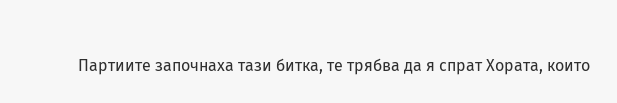Партиите започнаха тази битка, те трябва да я спрат Хората, които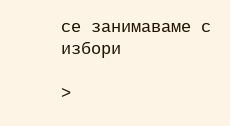се занимаваме с избори

>